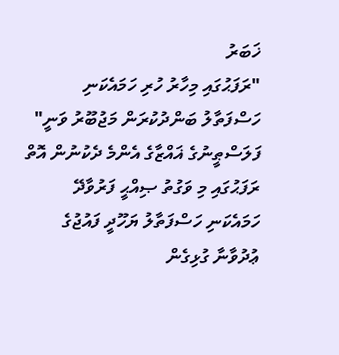ޚަބަރު
"ރަފަޙުގައި މިހާރު ހުރި ހަމައެކަނި ހަސްފަތާލު ބަންދުކުރަން މަޖުބޫރު ވަނީ"
ފަލަސްޠީނުގެ ޣައްޒާގެ އެންމެ ދެކުނުން އޮތް ރަފަޙުގައި މި ވަގުތު ޞިއްޙީ ފަރުވާދޭ ހަމައެކަނި ހަސްފަތާލު ޔަހޫދީ ފައުޖުގެ ޢުދުވާނާ ގުޅިގެން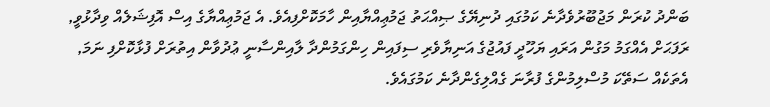ބަންދު ކުރަން މަޖުބޫރުވެދާނެ ކަމުގައި ދުނިޔޭގެ ޞިއްޙަތު ޖަމުޢިއްޔާއިން ހާމަކޮށްފިއެވެ. އެ ޖަމުޢިއްޔާގެ އިސް އޮފިޝަލެއް ވިދާޅުވީ, ރަފަޙަށް އެއްގަމު މަގުން އަރައި ޔަހޫދީ ފައުޖުގެ އަނިޔާވެރި ސިފައިން ހިންގަމުންދާ ލާއިންސާނީ ޢުދުވާން އިތުރަށް ފުޅާކޮށްފި ނަމަ, އެތަކެއް ސަތޭކަ މުސްލިމުންގެ ފުރާނަ ގެއްލިގެންދާނެ ކަމުގައެވެ.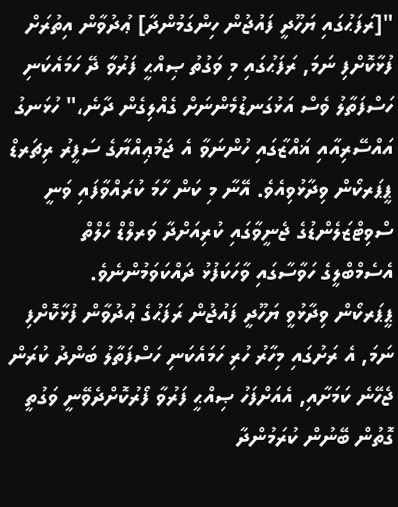"[ރަފަޙުގައި ޔަހޫދީ ފައުޖުން ހިންގަމުންދާ] ޢުދުވާން އިތުރަށް ފުޅާކޮށްފި ނަމަ, ރަފަޙުގައި މި ވަގުތު ޞިއްޙީ ފަރުވާ ދޭ ހަމައެކަނި ހަސްފަތާލު ވެސް އަޅުގަނޑުމެންނަށް ގެއްލިގެން ދާނެ،" ހުޅަނގު އައްސޭރިއާއި ޣައްޒާގައި ހުންނަވާ އެ ޖަމުޢިއްޔާގެ ސަފީރު ރިޗަރޑް ޕީޕަރކޯން ވިދާޅުވިއެވެ. އޭނާ މި ކަން ހާމަ ކުރައްވާފައި ވަނީ ސްވިޓްޒަލެންޑުގެ ޖެނީވާގައި ކުރިއަށްދާ ވަރލްޑް ހެލްތް އެސެމްބްލީގެ ހަވާސާގައި ވާހަކަފުޅު ދައްކަވަމުންނެވެ.
ޕީޕަރކޯން ވިދާޅުވީ ޔަހޫދީ ފައުޖުން ރަފަޙުގެ ޢުދުވާން ފުޅާކޮށްފި ނަމަ, އެ ރަށުގައި މިހާރު ހުރި ހަމައެކަނި ހަސްފަތާލު ބަންދު ކުރަން ޖެހޭނެ ކަމަށާއި, އެއަށްފަހު ޞިއްޙީ ފަރުވާ ފޯރުކޮށްދެވޭނީ ވަގުތީ ގޮތުން ބޭނުން ކުރަމުންދާ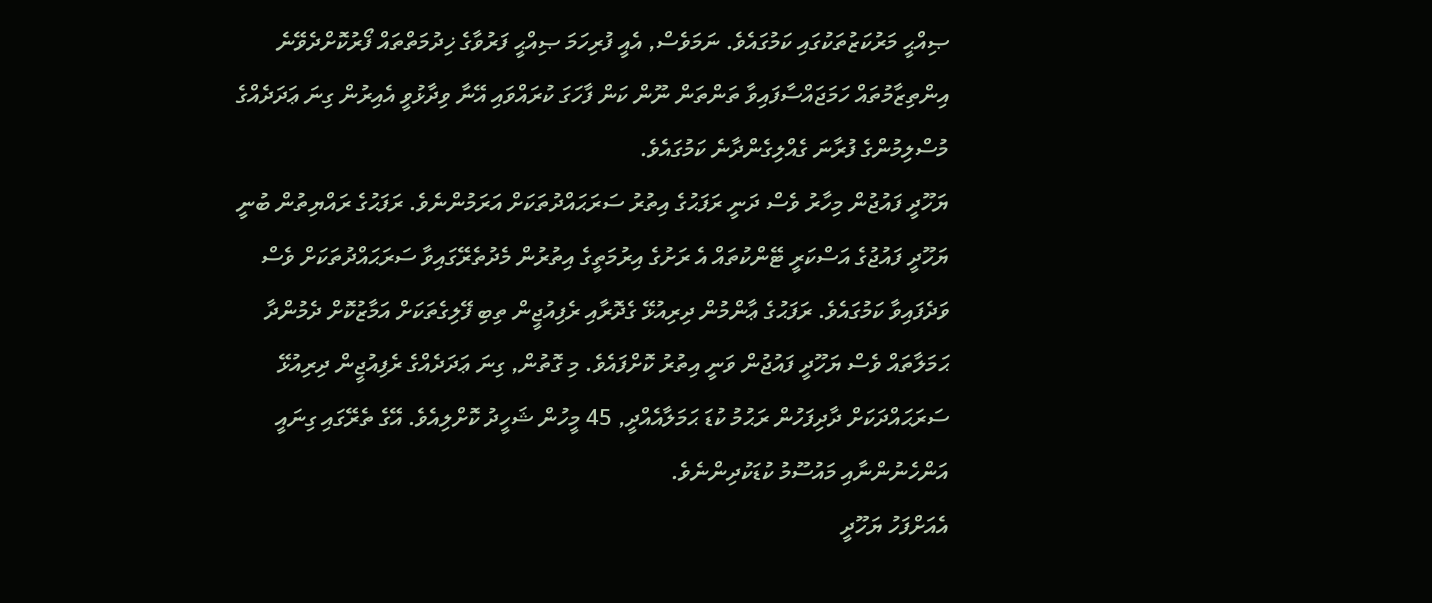ޞިއްޙީ މަރުކަޒުތަކުގައި ކަމުގައެވެ. ނަމަވެސް, އެއީ ފުރިހަމަ ޞިއްޙީ ފަރުވާގެ ޚިދުމަތްތައް ފޯރުކޮށްދެވޭނެ އިންތިޒާމުތައް ހަމަޖައްސާފައިވާ ތަންތަން ނޫން ކަން ފާހަގަ ކުރައްވައި އޭނާ ވިދާޅުވީ އެއިރުން ގިނަ ޢަދަދެއްގެ މުސްލިމުންގެ ފުރާނަ ގެއްލިގެންދާނެ ކަމުގައެވެ.
ޔަހޫދީ ފައުޖުން މިހާރު ވެސް ދަނީ ރަފަޙުގެ އިތުރު ސަރަޙައްދުތަކަށް އަރަމުންނެވެ. ރަފަޙުގެ ރައްޔިތުން ބުނީ ޔަހޫދީ ފައުޖުގެ އަސްކަރީ ޓޭންކުތައް އެ ރަށުގެ އިރުމަތީގެ އިތުރުން މެދުތެރޭގައިވާ ސަރަޙައްދުތަކަށް ވެސް ވަދެފައިވާ ކަމުގައެވެ. ރަފަޙުގެ ޢާންމުން ދިރިއުޅޭ ގެދޮރާއި ރެފިއުޖީން ތިބި ފޭލިގެތަކަށް އަމާޒުކޮށް ދެމުންދާ ޙަމަލާތައް ވެސް ޔަހޫދީ ފައުޖުން ވަނީ އިތުރު ކޮށްފައެވެ. މި ގޮތުން, ގިނަ ޢަދަދެއްގެ ރެފިއުޖީން ދިރިއުޅޭ ސަރަޙައްދަކަށް ދާދިފަހުން ރަޙުމު ކުޑަ ޙަމަލާއެއްދީ, 45 މީހުން ޝަހީދު ކޮށްލިއެވެ. އޭގެ ތެރޭގައި ގިނައީ އަންހެނުންނާއި މައުސޫމު ކުޑަކުދިންނެވެ.
އެއަށްފަހު ޔަހޫދީ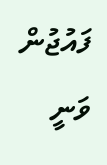ފައުޖުން ވަނީ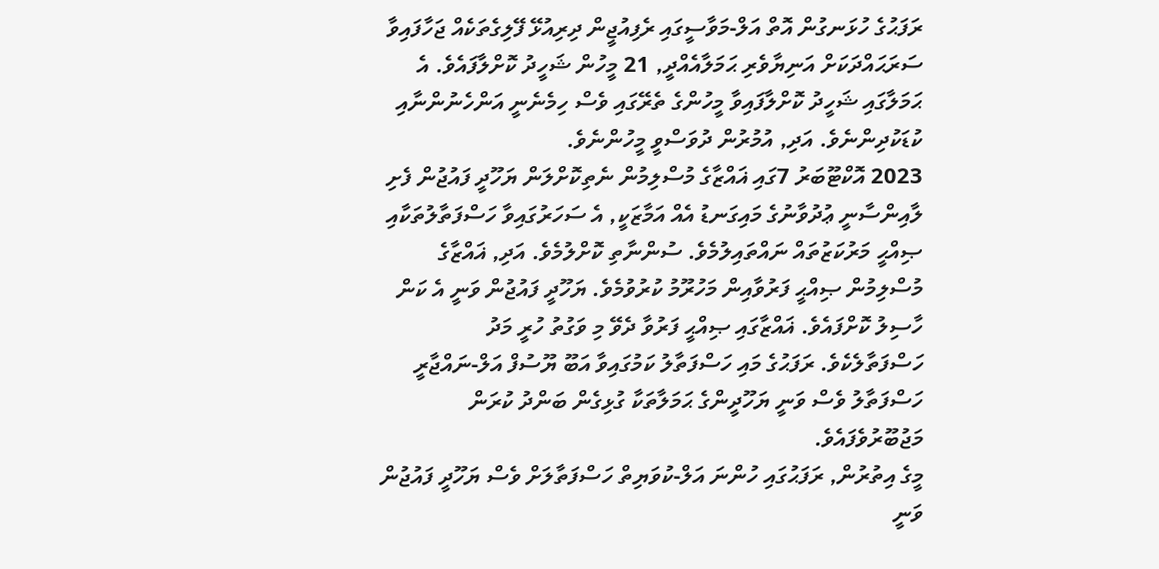ރަފަޙުގެ ހުޅަނގުން އޮތް އަލް-މަވާސީގައި ރެފިއުޖީން ދިރިއުޅޭ ފޭލިގެތަކެއް ޖަހާފައިވާ ސަރަޙައްދަކަށް އަނިޔާވެރި ޙަމަލާއެއްދީ, 21 މީހުން ޝަހީދު ކޮށްލާފައެވެ. އެ ޙަމަލާގައި ޝަހީދު ކޮށްލާފައިވާ މީހުންގެ ތެރޭގައި ވެސް ހިމެނެނީ އަންހެނުންނާއި ކުޑަކުދިންނެވެ. އަދި, އުމުރުން ދުވަސްވީ މީހުންނެވެ.
2023 އޮކްޓޫބަރު 7ގައި ޣައްޒާގެ މުސްލިމުން ނެތިކޮށްލަން ޔަހޫދީ ފައުޖުން ފެށި ލާއިންސާނީ ޢުދުވާނުގެ މައިގަނޑު އެއް އަމާޒަކީ, އެ ސަހަރުގައިވާ ހަސްފަތާލުތަކާއި ޞިއްޙީ މަރުކަޒުތައް ނައްތައިލުމެވެ. ސުންނާތި ކޮށްލުމެވެ. އަދި, ޣައްޒާގެ މުސްލިމުން ޞިއްޙީ ފަރުވާއިން މަހުރޫމު ކުރުވުމެވެ. ޔަހޫދީ ފައުޖުން ވަނީ އެ ކަން ހާސިލު ކޮށްފައެވެ. ޣައްޒާގައި ޞިއްޙީ ފަރުވާ ދެވޭ މި ވަގުތު ހުރީ މަދު ހަސްފަތާލެކެވެ. ރަފަޙުގެ މައި ހަސްފަތާލު ކަމުގައިވާ އަބޫ ޔޫސުފް އަލް-ނައްޖާރީ ހަސްފަތާލު ވެސް ވަނީ ޔަހޫދީންގެ ޙަމަލާތަކާ ގުޅިގެން ބަންދު ކުރަން މަޖުބޫރުވެފައެވެ.
މީގެ އިތުރުން, ރަފަޙުގައި ހުންނަ އަލް-ކުވަޔިތް ހަސްފަތާލަށް ވެސް ޔަހޫދީ ފައުޖުން ވަނީ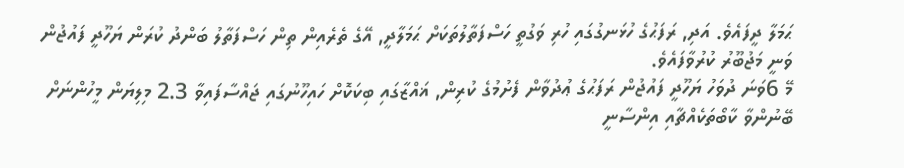ޙަމަލާ ދީފައެވެ. އަދި, ރަފަޙުގެ ހުޅަނގުގައި ހުރި ވަގުތީ ހަސްފަތާލުތަކަށް ޙަމަލާދީ, އޭގެ ތެރެއިން ތިން ހަސްފަތާލު ބަންދު ކުރަން ޔަހޫދީ ފައުޖުން ވަނީ މަޖުބޫރު ކުރުވާފައެވެ.
މޭ 6ވަނަ ދުވަހު ޔަހޫދީ ފައުޖުން ރަފަޙުގެ ޢުދުވާން ފެށުމުގެ ކުރިން, ޣައްޒާގައި ބިކަކޮށް ހައިހޫނުގައި ޖައްސާފައިވާ 2.3 މިލިޔަން މީހުންނަށް ބޭނުންވާ ކާބޯތަކެއްޗާއި އިންސާނީ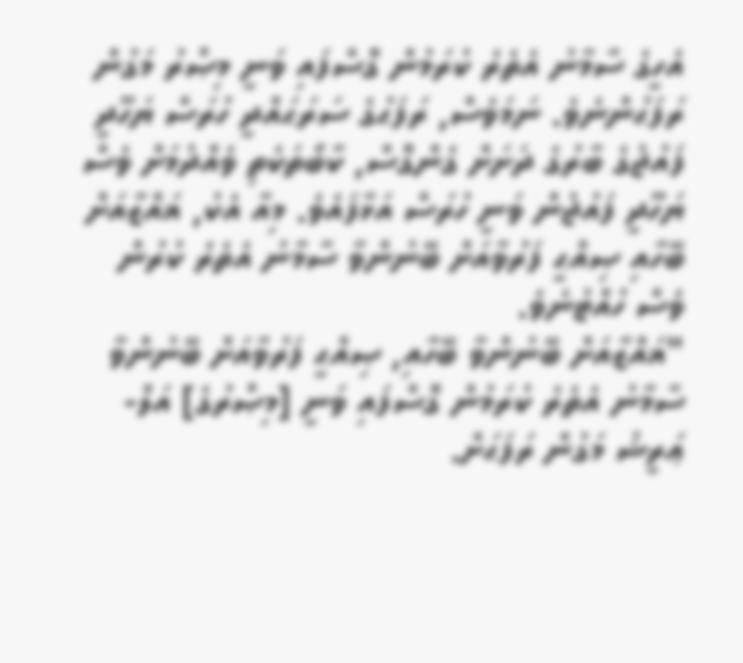އެހީގެ ސާމާނު އެތެރެ ކުރަމުން ގޮސްފައި ވަނީ މިޞްރު މަގުން ރަފަޙުންނެވެ. ނަމަވެސް, ރަފަޙުގެ ސަރަޙައްދީ ހުރަސް ޔަހޫދީ ފައުޖުގެ ބާރުގެ ދަށަށް ގެންގޮސް, ކާބޯތަކެތި ވެއްދުމަށް ވެސް ޔަހޫދީ ފައުޖުން ވަނީ ހުރަސް އަޅާފައެވެ. މިއާ އެކު, ޣައްޒާއަށް ބޭހާއި ޞިއްޙީ ފަރުވާއަށް ބޭނުންވާ ސާމާނު އެތެރެ ކުރުން ވެސް ހުއްޓުނެވެ.
"ޣައްޒާއަށް ބޭނުންވާ ބޭހާއި, ޞިއްޙީ ފަރުވާއަށް ބޭނުންވާ ސާމާނު އެތެރެ ކުރަމުން ގޮސްފައި ވަނީ [މިޞްރުގެ] އަލް-ޢަރީޝު މަގުން ރަފަޙަށް.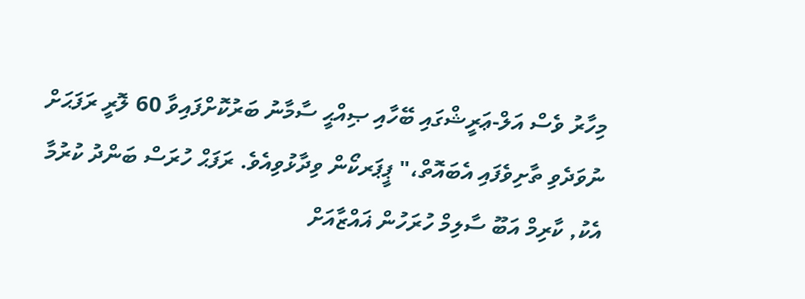މިހާރު ވެސް އަލް-ޢަރީޝްގައި ބޭހާއި ޞިއްޙީ ސާމާނު ބަރުކޮށްފައިވާ 60 ލޮރީ ރަފަޙަށް ނުވަދެވި ތާށިވެފައި އެބައޮތް،" ޕީޕަރކޯން ވިދާޅުވިއެވެ. ރަފަޙް ހުރަސް ބަންދު ކުރުމާ އެކު, ކާރިމް އަބޫ ސާލިމް ހުރަހުން ޣައްޒާއަށް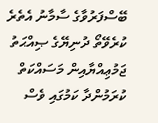ބޭސްފަރުވާގެ ސާމާނު އެތެރެ ކުރެވޭތޯ ދުނިޔޭގެ ޞިއްޙަތު ޖަމުޢިއްޔާއިން މަސައްކަތް ކުރަމުންދާ ކަމުގައި ވެސް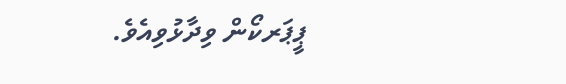ޕީޕަރކޯން ވިދާޅުވިއެވެ.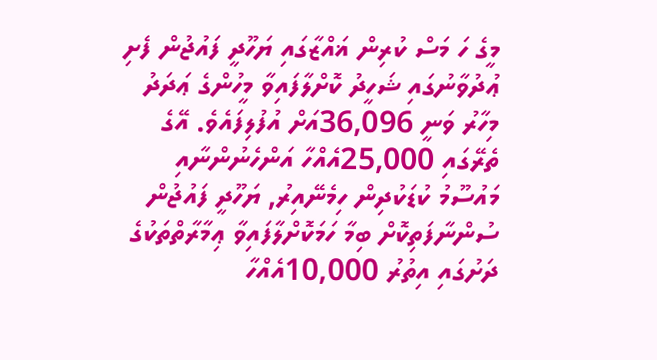މީގެ ހަ މަސް ކުރިން ޣައްޒާގައި ޔަހޫދީ ފައުޖުން ފެށި ޢުދުވާނުގައި ޝަހީދު ކޮށްލާފައިވާ މީހުންގެ ޢަދަދު މިހާރު ވަނީ 36,096އަށް އުފުލިފައެވެ. އޭގެ ތެރޭގައި 25,000އެއްހާ އަންހެނުންނާއި މައުސޫމު ކުޑަކުދިން ހިމެނޭއިރު, ޔަހޫދީ ފައުޖުން ސުންނާފަތިކޮށް ބިމާ ހަމަކޮށްލާފައިވާ ޢިމާރާތްތަކުގެ ދަށުގައި އިތުރު 10,000އެއްހާ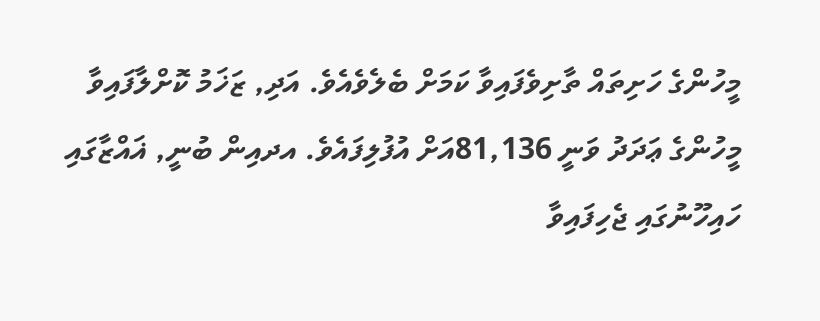މީހުންގެ ހަށިތައް ތާށިވެފައިވާ ކަމަށް ބެލެވެއެވެ. އަދި, ޒަޚަމު ކޮށްލާފައިވާ މީހުންގެ ޢަދަދު ވަނީ 81,136އަށް އުފުލިފައެވެ. އދއިން ބުނީ, ޣައްޒާގައި ހައިހޫނުގައި ޖެހިފައިވާ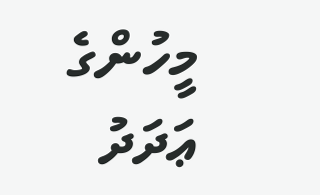މީހުންގެ ޢަދަދު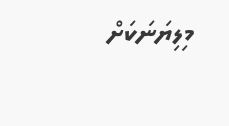މިލިޔަނަކަށް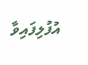އުފުލިފައިވާ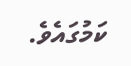ކަމުގައެވެ.